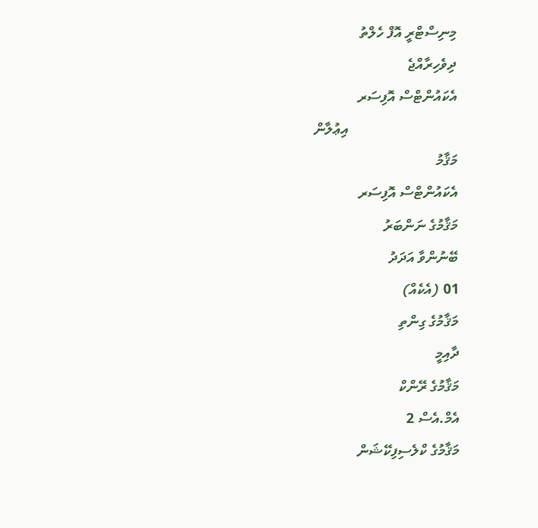މިނިސްޓްރީ އޮފް ހެލްތު
ދިވެހިރާއްޖެ
އެކައުންޓްސް އޮފިސަރ
                              އިޢުލާން
މަޤާމު
އެކައުންޓްސް އޮފިސަރ
މަޤާމުގެ ނަންބަރު
ބޭނުންވާ އަދަދު
01 (އެކެއް)
މަޤާމުގެ ގިންތި
ދާއިމީ
މަޤާމުގެ ރޭންކް
އެމް.އެސް 2
މަޤާމުގެ ކްލެސިފިކޭޝަން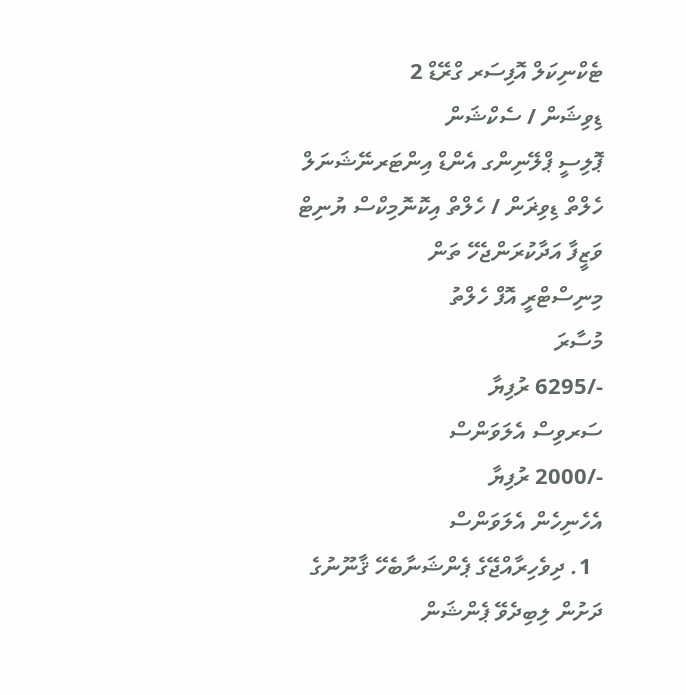ޓެކްނިކަލް އޮފިސަރ ގްރޭޑް 2
ޑިވިޝަން / ސެކްޝަން
ޕޮލިސީ ޕްލޭނިންގ އެންޑް އިންޓަރނޭޝަނަލް ހެލްތް ޑިވިޜަން / ހެލްތް އިކޮނޮމިކްސް ޔުނިޓް
ވަޒީފާ އަދާކުރަންޖެހޭ ތަން
މިނިސްޓްރީ އޮފް ހެލްތު
މުސާރަ
-/6295 ރުފިޔާ
ސަރވިސް އެލަވަންސް
-/2000 ރުފިޔާ
އެހެނިހެން އެލަވަންސް
  1. ދިވެހިރާއްޖޭގެ ޕެންޝަނާބެހޭ ޤާނޫނުގެ ދަށުން ލިބިދެވޭ ޕެންޝަން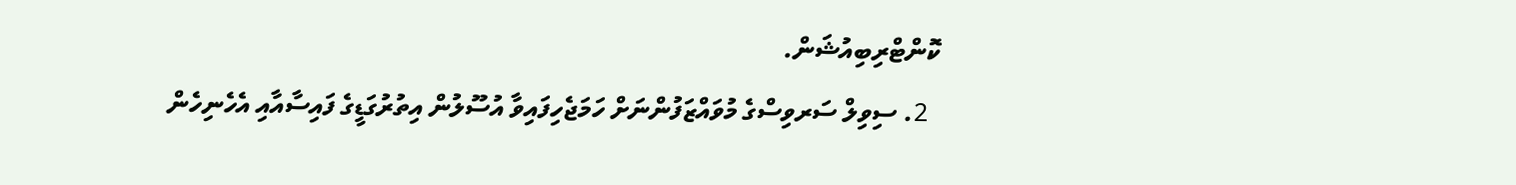ކޮންޓްރިބިއުޝަން.
  2. ސިވިލް ސަރވިސްގެ މުވައްޒަފުންނަށް ހަމަޖެހިފައިވާ އުސޫލުން އިތުރުގަޑީގެ ފައިސާއާއި އެހެނިހެން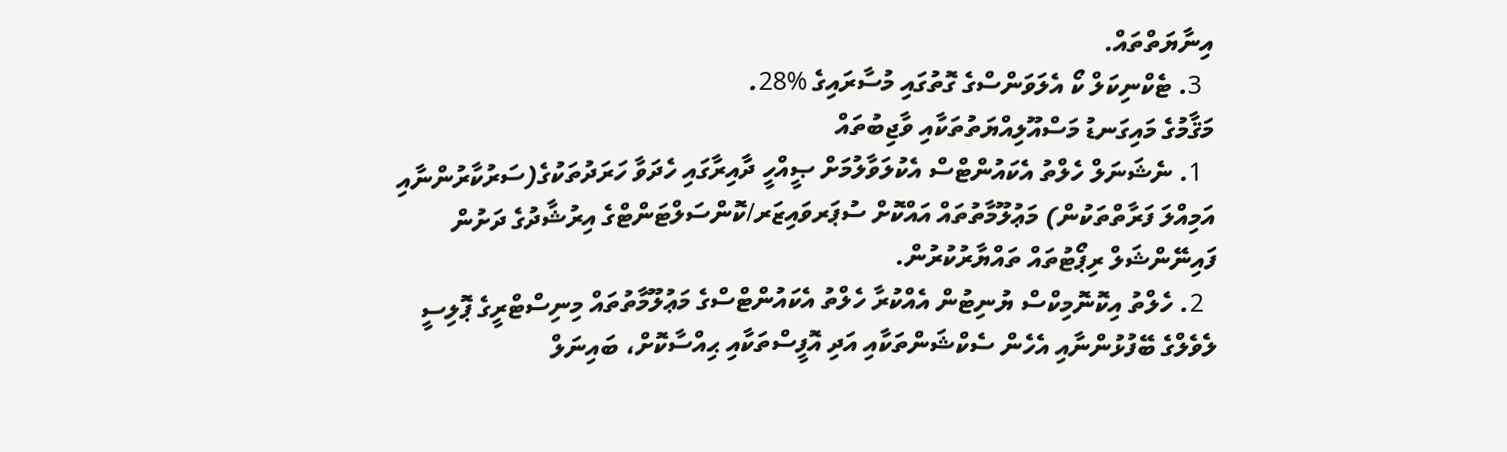އިނާޔަތްތައް.
  3. ޓެކްނިކަލް ކޯ އެލަވަންސްގެ ގޮތުގައި މުސާރައިގެ %28.
މަޤާމުގެ މައިގަނޑު މަސްއޫލިއްޔަތުތަކާއި ވާޖިބުތައް
  1. ނެޝަނަލް ހެލްތު އެކައުންޓްސް އެކުލަވާލުމަށް ޞީއްހީ ދާއިރާގައި ހެދަވާ ހަރަދުތަކުގެ(ސަރުކާރުންނާއި އަމިއްލަ ފަރާތްތަކުން) މަޢުލޫމާތުތައް އައްކޮށް ސުޕަރވައިޒަރ/ކޮންސަލްޓަންޓްގެ އިރުޝާދުގެ ދަށުން ފައިނޭންޝަލް ރިޕޯޓުތައް ތައްޔާރުކުރުން.
  2. ހެލްތު އިކޮނޮމިކްސް ޔުނިޓުން އެއްކުރާ ހެލްތު އެކައުންޓްސްގެ މަޢުލޫމާތުތައް މިނިސްޓްރީގެ ޕޮލިސީ ލެވެލްގެ ބޭފުޅުންނާއި އެހެން ސެކްޝަންތަކާއި އަދި އޮފީސްތަކާއި ޙިއްސާކޮށް، ބައިނަލް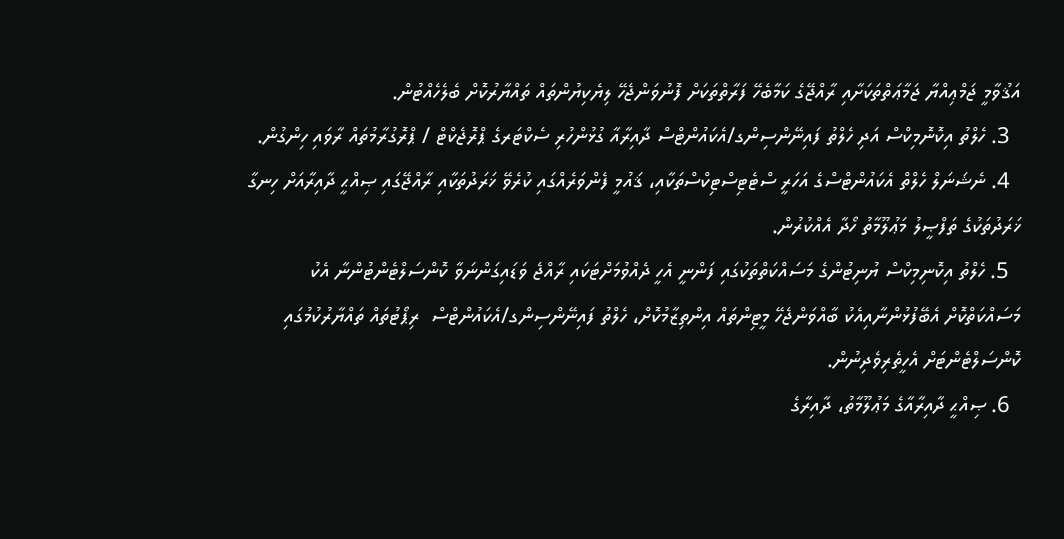އަޤުވާމީ ޖަމްޢިއްޔާ ޖަމާޢަތްތަކަށާއި ރާއްޖޭގެ ކަމާބެހޭ ފަރާތްތަކަށް ފޮނުވަންޖެހޭ ލިޔެކިޔުންތައް ތައްޔާރުކޮށް ބެލެހެއްޓުން.
  3. ހެލްތު އިކޮނޮމިކްސް އަދި ހެލްތު ފައިނޭންސިންގ/އެކައުންޓްސް ދާއިރާއާ ގުޅުންހުރި ސެކްޓަރގެ ޕްރޮޖެކްޓް / ޕްރޮގުރާމުތައް ރާވައި ހިންގުން.
  4. ނެޝަނަލް ހެލްތް އެކައުންޓްސްގެ އަހަރީ ސްޓެޓިސްޓިކްސްތަކާއި، ޤައުމީ ފެންވަރެއްގައި ކުރެވޭ ޚަރަދުތަކާއި ރާއްޖޭގައި ޞިއްޙީ ދާއިރާއަށް ހިނގާ ޚަރަދުތަކުގެ ތަފްޞީލު މަޢުލޫމާތު ހޯދާ އެއްކުރުން.
  5. ހެލްތު އިކޮނިމިކްސް ޔުނިޓުންގެ މަސައްކަތްތަކުގައި ފަންނީ އެހީ ދެއްވުމަށްޓަކައި ރާއްޖެ ވަޑައިގަންނަވާ ކޮންސަލްޓެންޓުންނާ އެކު މަސައްކަތްކޮށް އެބޭފުޅުންނާއިއެކު ބާއްވަންޖެހޭ މީޓިންތައް އިންތިޒާމުކޮށް، ހެލްތު ފައިނޭންސިންގ/އެކައުންޓްސް  ރިޕޯޓުތައް ތައްޔާރުކުމުގައި ކޮންސަލްޓެންޓަށް އެހީތެރިވެދިނުން.
  6. ޞިއްޙީ ދާއިރާއާގެ މަޢުލޫމާތު، ދާއިރާގެ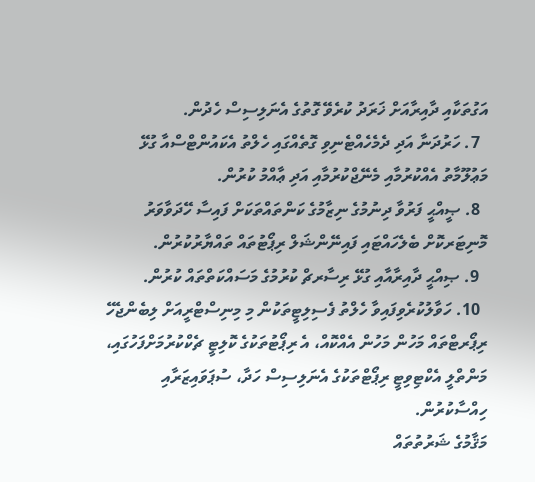އަގުތަކާއި ދާއިރާއަށް ޚަރަދު ކުރެވޭ ގޮތުގެ އެނަލިސިސް ހެދުން.
  7. ހަރުދަނާ އަދި ދެމެހެއްޓެނިވި ގޮތެއްގައި ހެލްތު އެކައުންޓްސްއާ ގުޅޭ މަޢުލޫމާތު އެއްކުރުމާއި މެނޭޖްކުރުމާއި އަދި ޢާއްމު ކުރުން.
  8. ޞީއްޙީ ފަރުވާ ދިނުމުގެ ނިޒާމުގެ ކަންތައްތަކަށް ފައިސާ ހޭދަވާވަރު މޮނިޓަރކޮށް ބެލެހައްޓައި ފައިނޭންޝަލް ރިޕޯޓުތައް ތައްޔާރުކުރުން.
  9. ޞިއްޙީ ދާއިރާއާއި ގުޅޭ ރިސާރޗް ކުރުމުގެ މަސައްކަތްތައް ކުރުން.
  10. ހަވާލުކުރެވިފައިވާ ހެލްތު ފެސިލިޓީތަކުން މި މިނިސްޓްރީއަށް ލިބެންޖެހޭ ރިޕޯރޓްތައް މަހުން މަހުން އެއްކޮއް، އެ ރިޕޯޓުތަކުގެ ކޮލިޓީ ޗެކްކުރުމަށްފަހުގައި، މަންތްލީ އެކްޓިވިޓީ ރިޕޯޓްތަކުގެ އެނަލިސިސް ހަދާ، ސުޕަވައިޒަރާއި ހިއްސާކުރުން.
މަޤާމުގެ ޝަރުތުތައް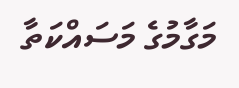މަގާމުގެ މަސައްކަތާ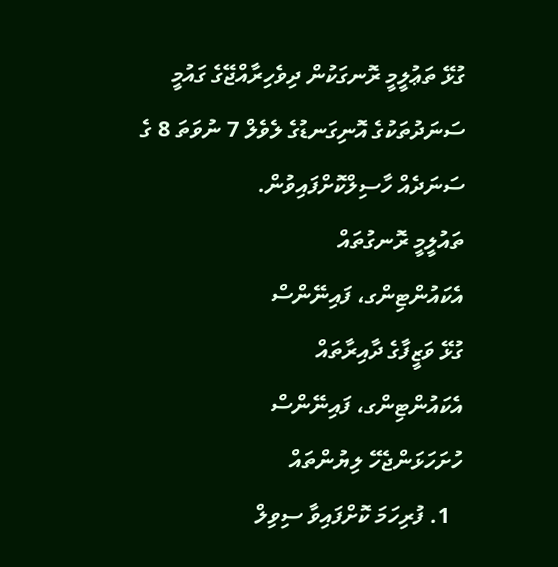ގުޅޭ ތަޢުލީމީ ރޮނގަކުން ދިވެހިރާއްޖޭގެ ގައުމީ ސަނަދުތަކުގެ އޮނިގަނޑުގެ ލެވެލް 7 ނުވަތަ 8 ގެ ސަނަދެއް ހާސިލްކޮށްފައިވުން.
ތައުލީމީ ރޮނގުތައް
އެކައުންޓިންގ، ފައިނޭންސް
ގުޅޭ ވަޒީފާގެ ދާއިރާތައް
އެކައުންޓިންގ، ފައިނޭންސް
ހުށަހަޅަންޖެހޭ ލިޔުންތައް
  1. ފުރިހަމަ ކޮށްފައިވާ ސިވިލް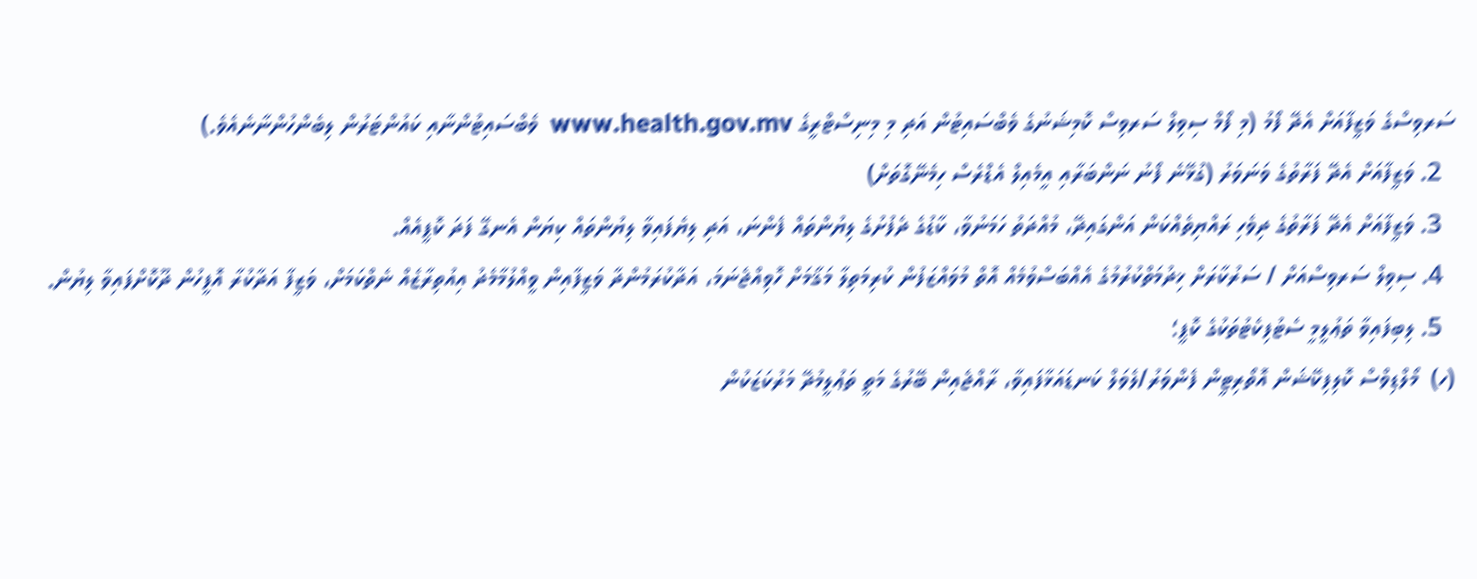ސަރވިސްގެ ވަޒީފާއަށް އެދޭ ފޯމު (މި ފޯމް ސިވިލް ސަރވިސް ކޮމިޝަނުގެ ވެބްސައިޓުން އަދި މި މިނިސްޓްރީގެ www.health.gov.mv  ވެބްސައިޓުންނާއި ކައުންޓަރުން ލިބެންހުންނާނެއެވެ.)
  2. ވަޒީފާއަށް އެދޭ ފަރާތުގެ ވަނަވަރު (ގުޅޭނެ ފޯނު ނަންބަރާއި އީމެއިލް އެޑްރެސް ހިމެނޭގޮތަށް)
  3. ވަޒީފާއަށް އެދޭ ފަރާތުގެ ދިވެހި ރައްޔިތެއްކަން އަންގައިދޭ، މުއްދަތު ހަމަނުވާ، ކާޑުގެ ދެފުށުގެ ލިޔުންތައް ފެންނަ، އަދި ލިޔެފައިވާ ލިޔުންތައް ކިޔަން އެނގޭ ފަދަ ކޮޕީއެއް.
  4. ސިވިލް ސަރވިސްއަށް / ސަރުކާރަށް ޚިދުމަތްކުރުމުގެ އެއްބަސްވުމެއް އޮތް މުވައްޒަފުން ކުރިމަތިލާ މަޤާމަށް ހޮވިއްޖެނަމަ، އަދާކުރަމުންދާ ވަޒީފާއިން ވީއްލުމާމެދު އިއުތިރާޒެއް ނެތްކަމަށް، ވަޒީފާ އަދާކުރާ އޮފީހުން ދޫކޮށްފައިވާ ލިޔުން.
  5. ލިބިފައިވާ ތަޢުލީމީ ސެޓުފިކެޓުތަކުގެ ކޮޕީ؛
(ހ)  މޯލްޑިވްސް ކޮލިފިކޭޝަން އޮތޯރިޓީން ފެންވަރު/ލެވަލް ކަނޑައަޅާފައިވާ، ރާއްޖެއިން ބޭރުގެ މަތީ ތަޢުލީމުދޭ މަރުކަޒަކުން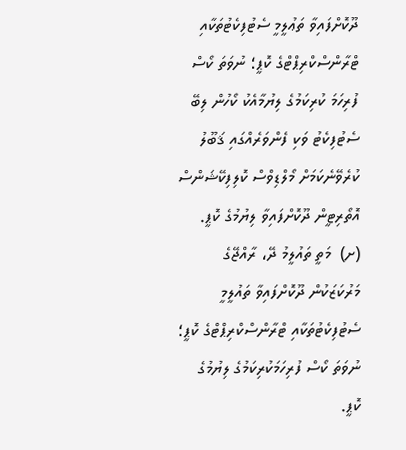ދޫކޮށްފައިވާ ތަޢުލީމީ ސެޓުފިކެޓުތަކާއި ޓްރާންސްކްރިޕްޓްގެ ކޮޕީ؛ ނުވަތަ ކޯސް ފުރިހަމަ ކުރިކަމުގެ ލިޔުމާއެކު ކޯހުން ލިބޭ ސެޓުފިކެޓު ވަކި ފެންވަރެއްގައި ޤަބޫލު ކުރެވޭނެކަމަށް މޯލްޑިވްސް ކޮލިފިކޭޝަންސް އޮތޯރިޓީން ދޫކޮށްފައިވާ ލިޔުމުގެ ކޮޕީ.
(ށ)  މަތީ ތައުލީމު ދޭ، ރާއްޖޭގެ މަރުކަޒަކުން ދޫކޮށްފައިވާ ތައުލީމީ ސެޓުފިކެޓުތަކާއި ޓްރާންސްކްރިޕްޓްގެ ކޮޕީ؛ ނުވަތަ ކޯސް ފުރިހަމަކުރިކަމުގެ ލިޔުމުގެ ކޮޕީ.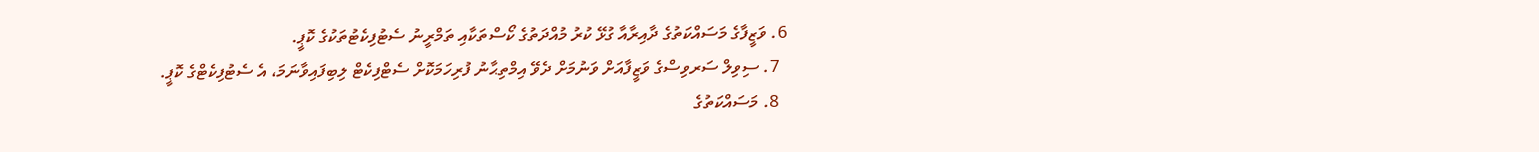6. ވަޒީފާގެ މަސައްކަތުގެ ދާއިރާއާ ގުޅޭ ކުރު މުއްދަތުގެ ކޯސްތަކާއި ތަމްރީނު ސެޓުފިކެޓުތަކުގެ ކޮޕީ.
  7. ސިވިލް ސަރވިސްގެ ވަޒީފާއަށް ވަނުމަށް ދެވޭ އިމްތިޙާނު ފުރިހަމަކޮށް ސެޓްފިކެޓް ލިބިފައިވާނަމަ، އެ ސެޓުފިކެޓްގެ ކޮޕީ.
  8. މަސައްކަތުގެ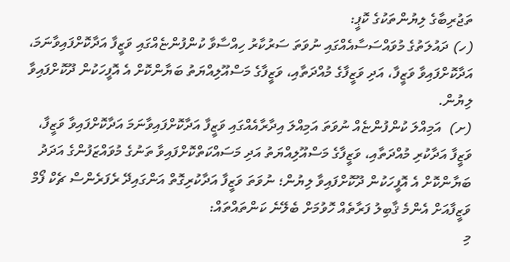ތަޖުރިބާގެ ލިޔުންތަކުގެ ކޮޕީ:
(ހ) ދައުލަތުގެ މުވައްސަސާއެއްގައި ނުވަތަ ސަރުކާރު ހިއްސާވާ ކުންފުންޏެއްގައި ވަޒީފާ އަދާކޮށްފައިވާނަމަ، އަދާކޮށްފައިވާ ވަޒީފާ، އަދި ވަޒީފާގެ މުއްދަތާއި، ވަޒީފާގެ މަސްއޫލިއްޔަތު ބަޔާންކޮށް އެ އޮފީހަކުން ދޫކޮށްފައިވާ ލިޔުން.
(ށ)  އަމިއްލަ ކުންފުންޏެއް ނުވަތަ އަމިއްލަ އިދާރާއެއްގައި ވަޒީފާ އަދާކޮށްފައިވާނަމަ އަދާކޮށްފައިވާ ވަޒީފާ، ވަޒީފާ އަދާކުރި މުއްދަތާއި، ވަޒީފާގެ މަސްއޫލިއްޔަތު އަދި މަސައްކަތްކޮށްފައިވާ ތަނުގެ މުވައްޒަފުންގެ އަދަދު ބަޔާންކޮށް އެ އޮފީހަކުން ދޫކޮށްފައިވާ ލިޔުން؛ ނުވަތަ ވަޒީފާ އަދާކުރިގޮތް އަންގައިދޭ ރެފަރެންސް ޗެކް ފޯމް
ވަޒީފާއަށް އެންމެ ޤާބިލު ފަރާތެއް ހޮވުމަށް ބެލޭނެ ކަންތައްތައް:
މި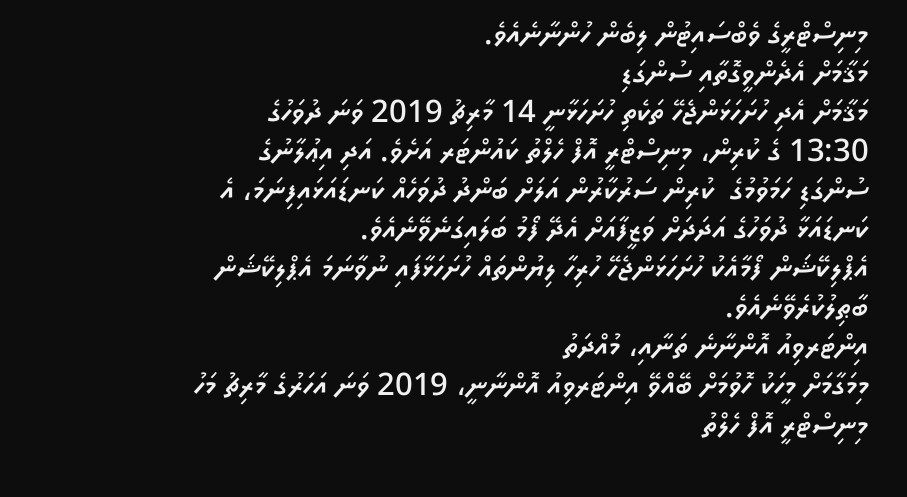މިނިސްޓްރީގެ ވެބްސައިޓުން ލިބެން ހުންނާނެއެވެ.
މަޤާމަށް އެދެންވީގޮތާއި ސުންގަޑި
މަޤާމަށް އެދި ހުށަހަޅަންޖެހޭ ތަކެތި ހުށަހަޅާނީ 14 މާރިޗު 2019 ވަނަ ދުވަހުގެ 13:30 ގެ ކުރިން، މިނިސްޓްރީ އޮފް ހެލްތު ކައުންޓަރ އަށެވެ. އަދި އިޢުލާނުގެ ސުންގަޑި ހަމަވުމުގެ  ކުރިން ސަރުކާރުން އަލަށް ބަންދު ދުވަހެއް ކަނޑައަޅައިފިނަމަ، އެ ކަނޑައަޅާ ދުވަހުގެ އަދަދަށް ވަޒީފާއަށް އެދޭ ފޯމު ބަލައިގަނެވޭނެއެވެ.
އެޕްލިކޭޝަން ފޯމާއެކު ހުށަހަޅަންޖެހޭ ހުރިހާ ލިޔުންތައް ހުށަހަޅާފައި ނުވާނަމަ އެޕްލިކޭޝަން ބާޠިލުކުރެވޭނެއެވެ.
އިންޓަރވިއު އޮންނާނެ ތަނާއި، މުއްދަތު
މިމަގާމަށް މީހަކު ހޮވުމަށް ބޭއްވޭ އިންޓަރވިއު އޮންނާނީ، 2019 ވަނަ އަހަރުގެ މާރިޗު މަހު މިނިސްޓްރީ އޮފް ހެލްތު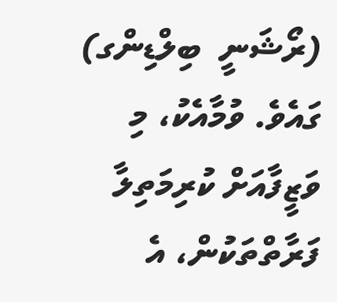(ރޯޝަނީ  ބިލްޑިންގ) ގައެވެ. ވުމާއެކު، މި ވަޒީފާއަށް ކުރިމަތިލާ ފަރާތްތަކުން، އެ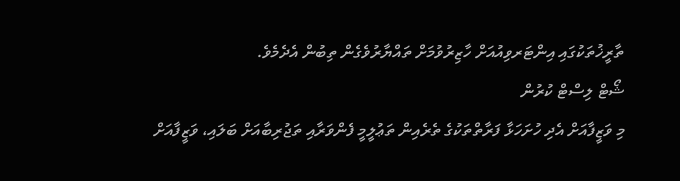ތާރީޚުތަކުގައި އިންޓަރވިއުއަށް ހާޒިރުވުމަށް ތައްޔާރުވެގެން ތިބުން އެދެމެވެ.
ޝޯޓް ލިސްޓް ކުރުން
މި ވަޒީފާއަށް އެދި ހުށަހަޅާ ފަރާތްތަކުގެ ތެރެއިން ތަޢުލީމީ ފެންވަރާއި ތަޖުރިބާއަށް ބަލައި، ވަޒީފާއަށް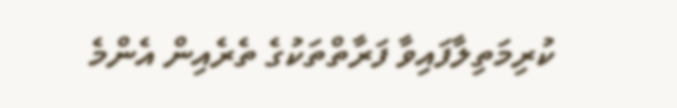ކުރިމަތިލާފައިވާ ފަރާތްތަކުގެ ތެރެއިން އެންމެ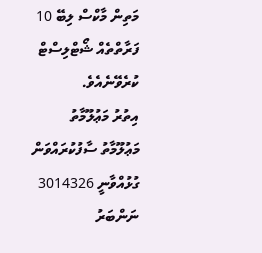މަތިން މާކްސް ލިބޭ 10 ފަރާތްތެއް ޝޯޓްލިސްޓް ކުރެވޭނެއެވެ.
އިތުރު މަޢުލޫމާތު
މަޢުލޫމާތު ސާފުކުރައްވަން ގުޅުއްވާނީ 3014326 ނަންބަރު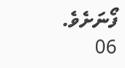ފޯނަށެވެ.
06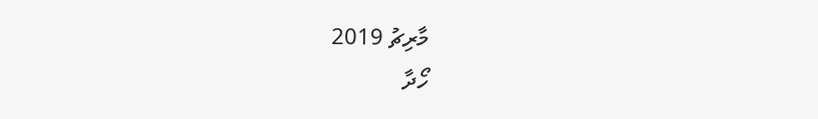މާރިޗު 2019
ހޯދާ